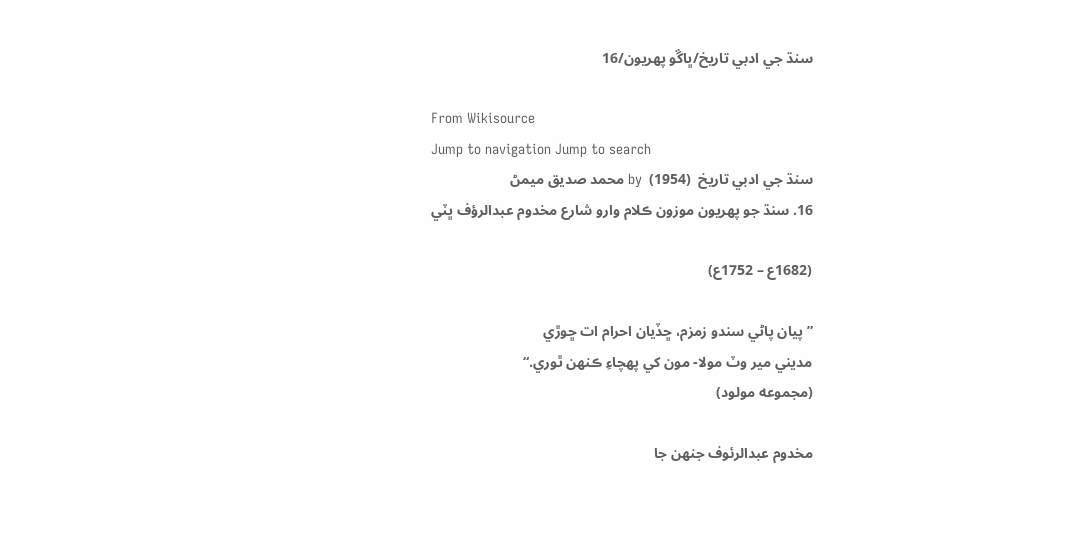سنڌ جي ادبي تاريخ/ڀاڱو پهريون/16

From Wikisource
Jump to navigation Jump to search
سنڌ جي ادبي تاريخ  (1954)  by محمد صديق ميمڻ
16. سنڌ جو پهريون موزون ڪلام وارو شارع مخدوم عبدالرؤف ڀٽي

(1682ع – 1752ع)

”پيان پاڻي سندو زمزم، ڇڏيان احرام ات ڇوڙي
مديني مير وٽ مولا- مون کي پهچاءِ ڪنهن ٿوري.“
(مجموعه مولود)

مخدوم عبدالرئوف جنهن جا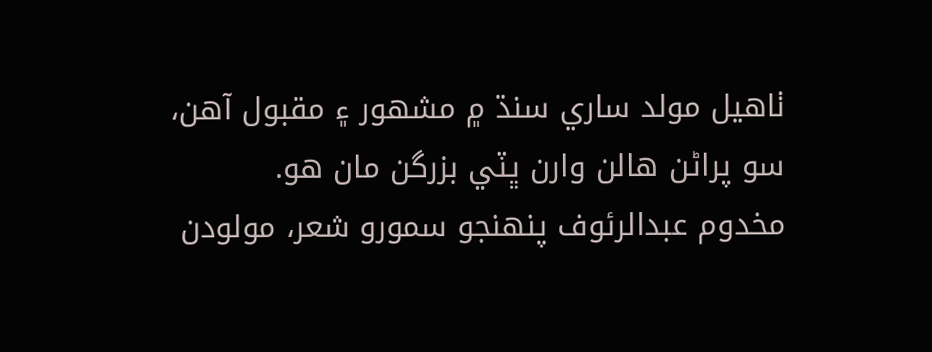ٺاهيل مولد ساري سنڌ ۾ مشهور ۽ مقبول آهن، سو پراڻن هالن وارن ڀٽي بزرگن مان هو.
مخدوم عبدالرئوف پنهنجو سمورو شعر، مولودن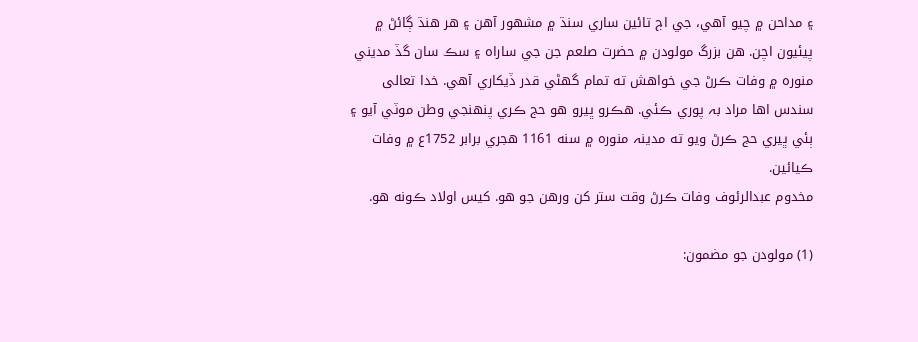۽ مداحن ۾ چيو آهي، جي اڄ تائين ساري سنڌ ۾ مشهور آهن ۽ هر هنڌ ڳائڻ ۾ پيئيون اچن. هن بزرگ مولودن ۾ حضرت صلعم جن جي ساراه ۽ سڪ سان گڏ مديني منوره ۾ وفات ڪرڻ جي خواهش ته تمام گهڻي قدر ڏيکاري آهي. خدا تعالى سندس اها مراد بہ پوري ڪئي. هڪرو ڀيرو هو حج ڪري پنهنجي وطن موٽي آيو ۽ ٻئي ڀيري حج ڪرڻ ويو ته مدينہ منوره ۾ سنه 1161 هجري برابر 1752ع ۾ وفات ڪيائين.
مخدوم عبدالرئوف وفات ڪرڻ وقت ستر کن ورهن جو هو. کيس اولاد ڪونه هو.

(1) مولودن جو مضمون: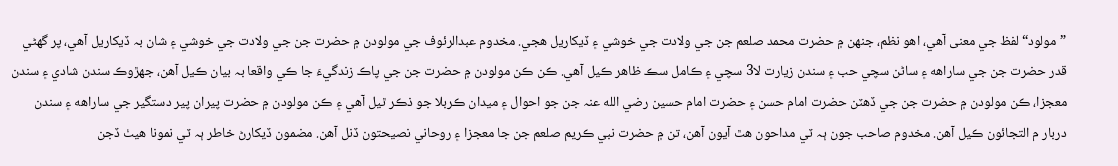”مولود“ لفظ جي معنى آهي، اهو نظم، جنهن ۾ حضرت محمد صلعم جن جي ولادت جي خوشي ۽ ڏيکاريل هجي. مخدوم عبدالرئوف جي مولودن ۾ حضرت جن جي ولادت جي خوشي ۽ شان بہ ڏيکاريل آهي، پر گهڻي قدر حضرت جن جي ساراهه ۽ ساڻن سچي حب ۽ سندن زيارت لا3 سچي ۽ ڪامل سڪ ظاهر ڪيل آهي. ڪن ڪن مولودن ۾ حضرت جن جي پاڪ زندگيءَ جا ڪي واقعا بہ بيان ڪيل آهن، جهڙوڪ سندن شادي ۽ سندن معجزا، ڪن مولودن ۾ حضرت جن جي ڏهٽن حضرت امام حسن ۽ حضرت امام حسين رضي الله عنہ جن جو احوال ۽ ميدان ڪربلا جو ذڪر ٿيل آهي ۽ ڪن مولودن ۾ حضرت پيران پير دستگير جي ساراهه ۽ سندن دربار م التجائون ڪيل آهن. مخدوم صاحب جون ٻہ ٽي مداحون هٿ آيون آهن، تن ۾ حضرت نبي ڪريم صلعم جن جا معجزا ۽ روحاني نصيحتون ڏنل آهن. مضمون ڏيکارڻ خاطر ٻہ ٽي نمونا هيٺ ڏجن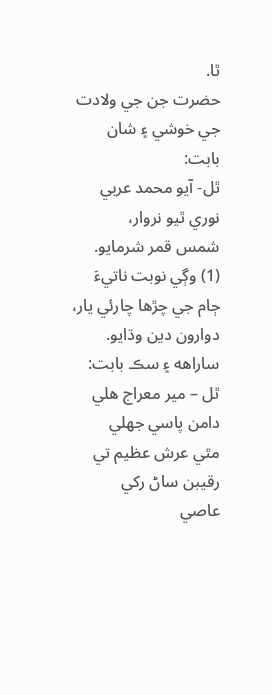ٿا.
حضرت جن جي ولادت جي خوشي ۽ شان بابت:
ٿل- آيو محمد عربي نوري ٿيو نروار،
شمس قمر شرمايو.
(1) وڳي نوبت ناتيءَ ڄام جي چڙها چارئي يار،
دوارون دين وڌايو.
ساراهه ۽ سڪ بابت:
ٿل – مير معراج هلي دامن پاسي جهلي
مٿي عرش عظيم تي رقيبن ساڻ رکي
عاصي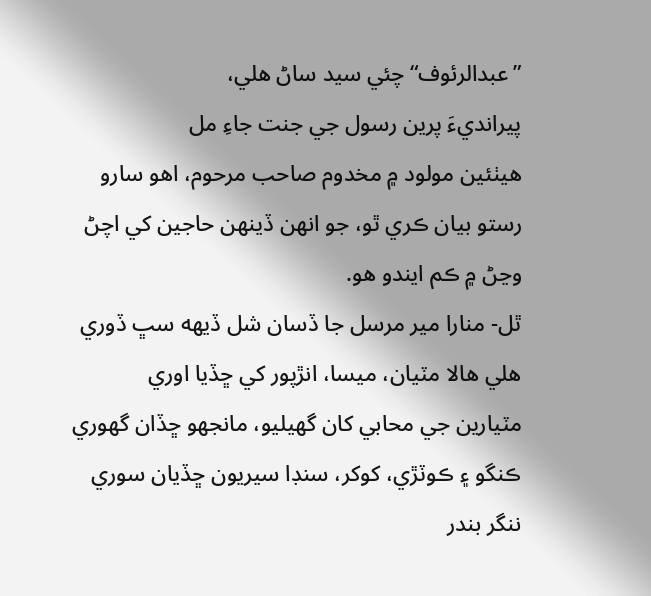”عبدالرئوف“ چئي سيد ساڻ هلي،
پيرانديءَ پرين رسول جي جنت جاءِ مل
هيٺئين مولود ۾ مخدوم صاحب مرحوم، اهو سارو رستو بيان ڪري ٿو، جو انهن ڏينهن حاجين کي اچڻ وڃڻ ۾ ڪم ايندو هو.
ٿل- منارا مير مرسل جا ڏسان شل ڏيهه سڀ ڏوري
هلي هالا مٽيان، ميسا، انڙپور کي ڇڏيا اوري
مٽيارين جي محابي کان گهيليو، مانجهو ڇڏان گهوري
ڪنگو ۽ ڪوٽڙي، کوکر، سنڊا سيريون ڇڏيان سوري
ننگر بندر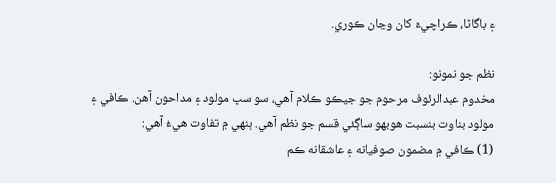۽ باگاڻا، ڪراچيءَ کان وڃان ڪوري.

نظم جو نمونو:
مخدوم عبدالرئوف مرحوم جو جيڪو ڪلام آهي، سو سڀ مولود ۽ مداحون آهن. ڪافي ۽ مولود بناوت بنسبت هوبهو ساڳئي قسم جو نظم آهي. ٻنهي ۾ تفاوت هيءُ آهي:
(1) ڪافي ۾ مضمون صوفيانه ۽ عاشقانه ڪم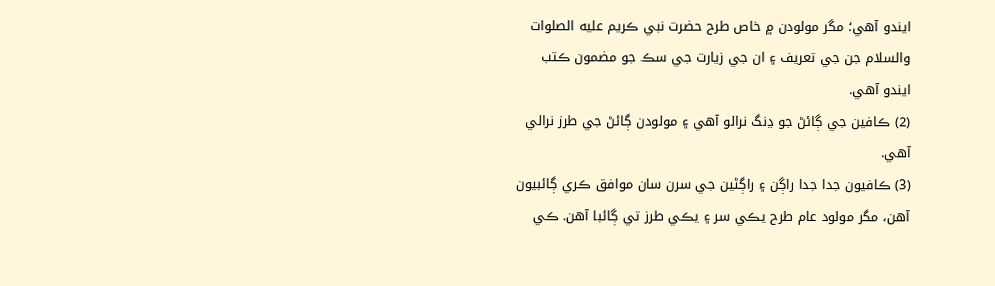ايندو آهي؛ مگر مولودن ۾ خاص طرح حضرت نبي ڪريم عليه الصلوات والسلام جن جي تعريف ۽ ان جي زيارت جي سڪ جو مضمون ڪتب ايندو آهي.
(2) ڪافين جي ڳائڻ جو ڍنگ نرالو آهي ۽ مولودن ڳائڻ جي طرز نرالي آهي.
(3) ڪافيون جدا جدا راڳن ۽ راڳڻين جي سرن سان موافق ڪري ڳائبيون آهن، مگر مولود عام طرح يڪي سر ۽ يڪي طرز تي ڳائبا آهن. ڪي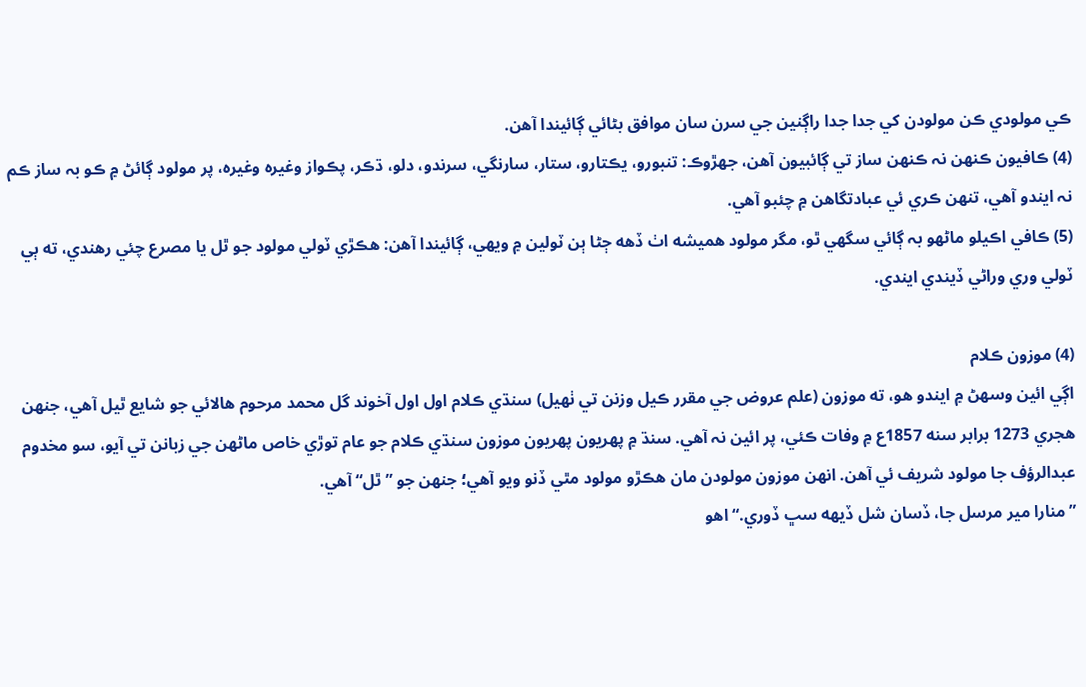ڪي مولودي ڪن مولودن کي جدا جدا راڳنين جي سرن سان موافق بڻائي ڳائيندا آهن.
(4) ڪافيون ڪنهن نہ ڪنهن ساز تي ڳائبيون آهن، جهڙوڪ: تنبورو، يڪتارو، ستار، سارنگي، سرندو، دلو، ڌڪر، پڪواز وغيره وغيره، پر مولود ڳائڻ ۾ ڪو بہ ساز ڪم نہ ايندو آهي، تنهن ڪري ئي عبادتگاهن ۾ چئبو آهي.
(5) ڪافي اڪيلو ماڻهو بہ ڳائي سگهي ٿو، مگر مولود هميشه اٺ ڏهه ڄڻا ٻن ٽولين ۾ ويهي، ڳائيندا آهن: هڪڙي ٽولي مولود جو ٿل يا مصرع چئي رهندي، ته ٻي ٽولي وري وراڻي ڏيندي ايندي.

(4) موزون ڪلام
اڳي ائين وسهڻ ۾ ايندو هو، ته موزون (علم عروض جي مقرر ڪيل وزنن تي ٺهيل) سنڌي ڪلام اول اول آخوند گل محمد مرحوم هالائي جو شايع ٿيل آهي، جنهن هجري 1273 برابر سنه 1857ع ۾ وفات ڪئي، پر ائين نہ آهي. سنڌ ۾ پهريون پهريون موزون سنڌي ڪلام جو عام توڙي خاص ماڻهن جي زبانن تي آيو، سو مخدوم عبدالرؤف جا مولود شريف ئي آهن. انهن موزون مولودن مان هڪڙو مولود مٿي ڏنو ويو آهي؛ جنهن جو ”ٿل“ آهي.
”منارا مير مرسل جا، ڏسان شل ڏيهه سڀ ڏوري.“ اهو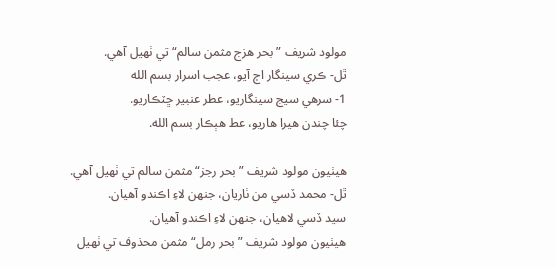مولود شريف ”بحر هزج مثمن سالم“ تي ٺهيل آهي.
ٿل- ڪري سينگار اڄ آيو، عجب اسرار بسم الله
1- سرهي سيج سينگاريو، عطر عنبير ڇٽڪاريو.
چئا چندن هيرا هاريو، عط هٻڪار بسم الله.

هيٺيون مولود شريف ”بحر رجز“ مثمن سالم تي ٺهيل آهي.
ٿل- محمد ڏسي من ٺاريان، جنهن لاءِ اڪندو آهيان.
سيد ڏسي لاهيان، جنهن لاءِ اڪندو آهيان.
هيٺيون مولود شريف ”بحر رمل“ مثمن محذوف تي ٺهيل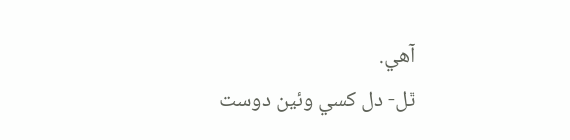آهي.
ٿل- دل کسي وئين دوست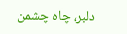دلبر، چاه چشمن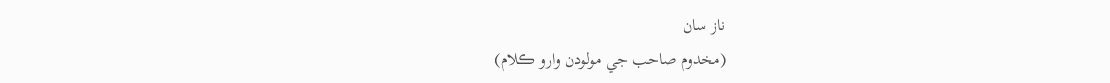ناز سان
(مخدوم صاحب جي مولودن وارو ڪلام)